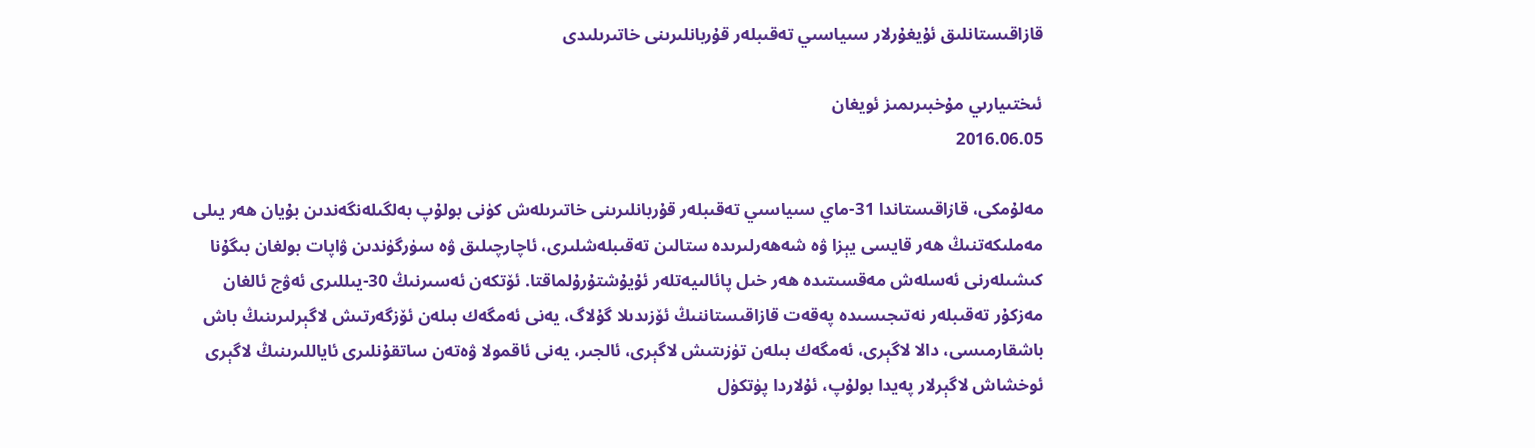قازاقىستانلىق ئۇيغۇرلار سىياسىي تەقىبلەر قۇربانلىرىنى خاتىرىلىدى

ئىختىيارىي مۇخبىرىمىز ئويغان
2016.06.05

مەلۇمكى، قازاقىستاندا 31-ماي سىياسىي تەقىبلەر قۇربانلىرىنى خاتىرىلەش كۈنى بولۇپ بەلگىلەنگەندىن بۇيان ھەر يىلى مەملىكەتنىڭ ھەر قايسى يېزا ۋە شەھەرلىرىدە ستالىن تەقىبلەشلىرى، ئاچارچىلىق ۋە سۈرگۈندىن ۋاپات بولغان بىگۇنا كىشىلەرنى ئەسلەش مەقسىتىدە ھەر خىل پائالىيەتلەر ئۇيۇشتۇرۇلماقتا. ئۆتكەن ئەسىرنىڭ 30-يىللىرى ئەۋج ئالغان مەزكۇر تەقىبلەر نەتىجىسىدە پەقەت قازاقىستاننىڭ ئۆزىدىلا گۇلاگ، يەنى ئەمگەك بىلەن ئۆزگەرتىش لاگېرلىرىنىڭ باش باشقارمىسى، دالا لاگېرى، ئەمگەك بىلەن تۈزىتىش لاگېرى، ئالجىر، يەنى ئاقمولا ۋەتەن ساتقۇنلىرى ئاياللىرىنىڭ لاگېرى ئوخشاش لاگېرلار پەيدا بولۇپ، ئۇلاردا پۈتكۈل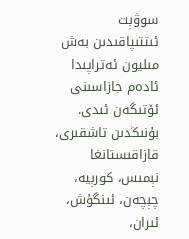سوۋېت ئىتتىپاقىدىن بەش مىليون ئەتراپىدا ئادەم جازاسىنى ئۆتىگەن ئىدى. بۇنىڭدىن تاشقىرى، قازاقىستانغا نېمىس، كورېيە، چېچەن، ئىنگۇش، ئىران،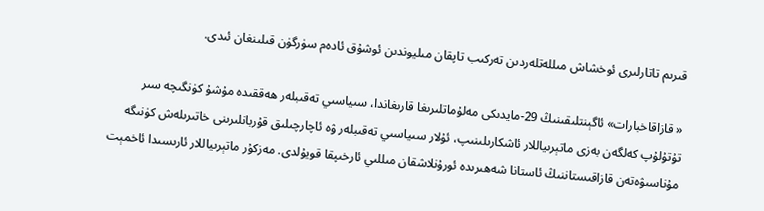قىرىم تاتارلىرى ئوخشاش مىللەتلەردىن تەركىب تاپقان مىليوندىن ئوشۇق ئادەم سۈرگۈن قىلىنغان ئىدى.

« قازاقاخبارات» ئاگېنتلىقىنىڭ 29-مايدىكى مەلۇماتلىرىغا قارىغاندا، سىياسىي تەقىبلەر ھەققىدە مۇشۇ كۈنگىچە سىر تۇتۇلۇپ كەلگەن بەزى ماتېرىياللار ئاشكارىلىنىپ، ئۇلار سىياسىي تەقىبلەر ۋە ئاچارچىلىق قۇربانلىرىنى خاتىرىلەش كۈنىگە مۇناسىۋەتەن قازاقىستاننىڭ ئاستانا شەھىرىدە ئورۇنلاشقان مىللىي ئارخىپقا قويۇلدى. مەزكۇر ماتېرىياللار ئارىسىدا ئاخمېت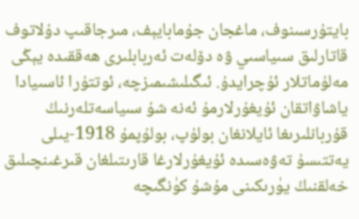بايتۇرسىنوف، ماغجان جۇمابايېف، مىرجاقىپ دۇلاتوف قاتارلىق سىياسىي ۋە دۆلەت ئەربابلىرى ھەققىدە يېڭى مەلۇماتلار ئۇچرايدۇ. ئىگىلىشىمىزچە، ئوتتۇرا ئاسىيادا ياشاۋاتقان ئۇيغۇرلارمۇ ئەنە شۇ سىياسەتلەرنىڭ قۇربانلىرىغا ئايلانغان بولۇپ، بولۇپمۇ 1918-يىلى يەتتىسۇ تەۋەسىدە ئۇيغۇرلارغا قارىتىلغان قىرغىنچىلىق خەلقنىڭ يۈرىكىنى مۇشۇ كۈنگىچە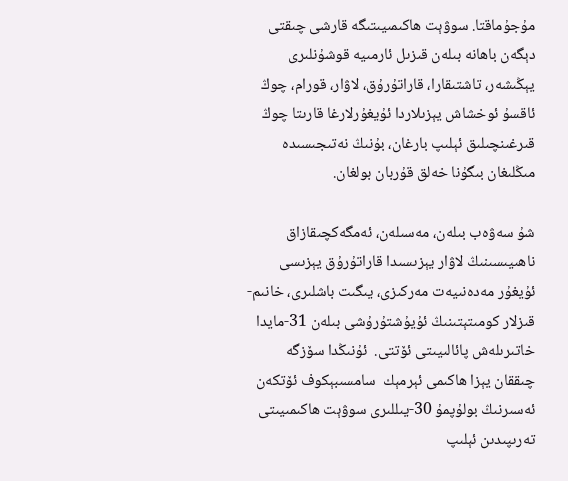مۇجۇماقتا. سوۋېت ھاكىمىيىتىگە قارشى چىقتى دېگەن باھانە بىلەن قىزىل ئارمىيە قوشۇنلىرى يېڭىشەر، تاشتىقارا، قاراتۇرۇق، لاۋار، قورام، چوڭ ئاقسۇ ئوخشاش يېزىلاردا ئۇيغۇرلارغا قارىتا چوڭ قىرغىنچىلىق ئېلىپ بارغان، بۇنىڭ نەتىجىسىدە مىڭلىغان بىگۇنا خەلق قۇربان بولغان.

شۇ سەۋەب بىلەن، مەسىلەن، ئەمگەكچىقازاق ناھىيىسىنىڭ لاۋار يېزىسىدا قاراتۇرۇق يېزىسى ئۇيغۇر مەدەنىيەت مەركىزى، يىگىت باشلىرى، خانىم-قىزلار كومىتېتىنىڭ ئۇيۇشتۇرۇشى بىلەن 31-مايدا خاتىرىلەش پائالىيىتى ئۆتتى.  ئۇنىڭدا سۆزگە چىققان يېزا ھاكىمى ئېرمېك  سامسىبېكوف ئۆتكەن ئەسىرنىڭ بولۇپمۇ 30-يىللىرى سوۋېت ھاكىمىيىتى تەرىپىدىن ئېلىپ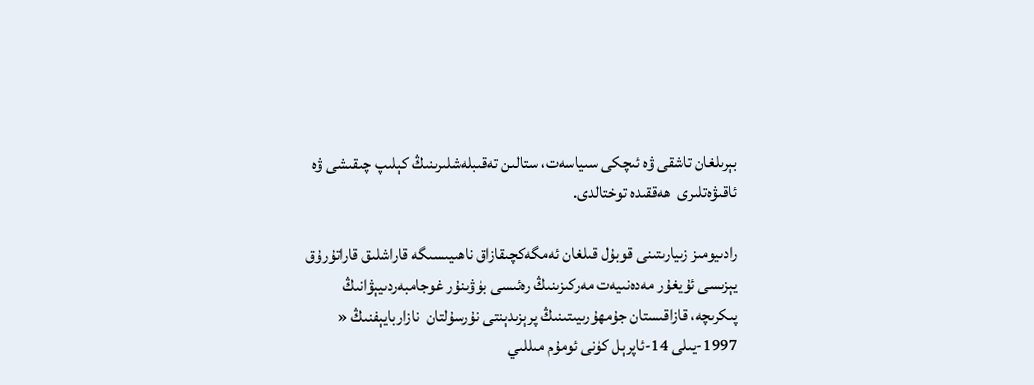بېرىلغان تاشقى ۋە ئىچكى سىياسەت، ستالىن تەقىبلەشلىرىنىڭ كېلىپ چىقىشى ۋە ئاقىۋەتلىرى  ھەققىدە توختالدى.

رادىيومىز زىيارىتىنى قوبۇل قىلغان ئەمگەكچىقازاق ناھىيىسىگە قاراشلىق قاراتۇرۇق يېزىسى ئۇيغۇر مەدەنىيەت مەركىزىنىڭ رەئىسى بۈۋىنۇر غوجامبەردىيېۋانىڭ پىكرىچە، قازاقىستان جۇمھۇرىيىتىنىڭ پرېزىدېنتى نۇرسۇلتان  نازاربايېفنىڭ « 1997-يىلى 14-ئاپرېل كۈنى ئومۇم مىللىي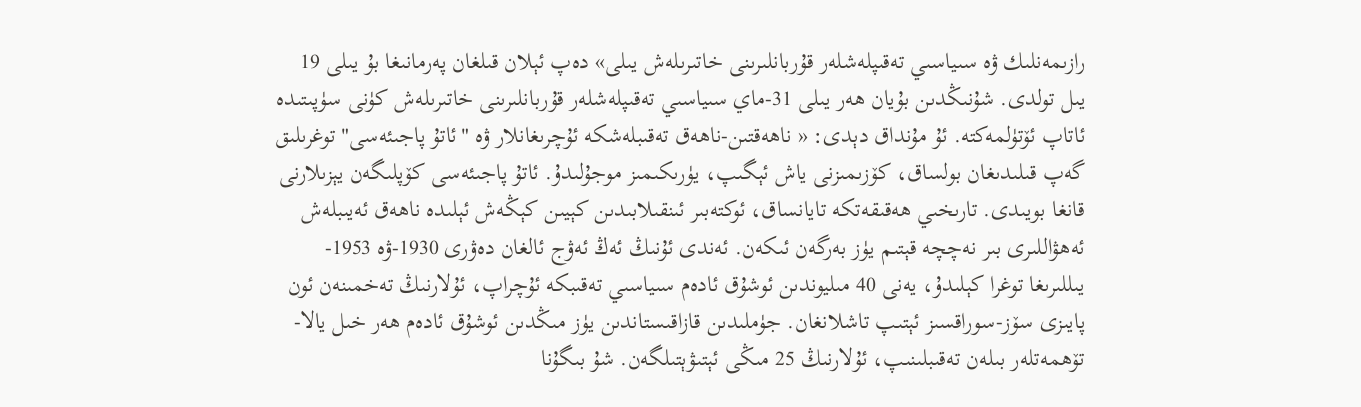رازىمەنلىك ۋە سىياسىي تەقىپلەشلەر قۇربانلىرىنى خاتىرىلەش يىلى» دەپ ئېلان قىلغان پەرمانىغا بۇ يىلى 19 يىل تولدى. شۇنىڭدىن بۇيان ھەر يىلى 31-ماي سىياسىي تەقىپلەشلەر قۇربانلىرىنى خاتىرىلەش كۈنى سۈپىتىدە ئاتاپ ئۆتۈلمەكتە. ئۇ مۇنداق دېدى: « ناھەقتىن-ناھەق تەقىبلەشكە ئۇچرىغانلار ۋە "ئاتۇ پاجىئەسى" توغرىلىق گەپ قىلىدىغان بولساق، كۆزىمىزنى ياش ئېگىپ، يۈرىكىمىز موجۇلىدۇ. ئاتۇ پاجىئەسى كۆپلىگەن يېزىلارنى قانغا بويىدى. تارىخىي ھەقىقەتكە تايانساق، ئوكتەبىر ئىنقىلابىدىن كېيىن كېڭەش ئېلىدە ناھەق ئەيىبلەش ئەھۋاللىرى بىر نەچچە قېتىم يۈز بەرگەن ئىكەن. ئەندى ئۇنىڭ ئەڭ ئەۋج ئالغان دەۋرى 1930-ۋە 1953-يىللىرىغا توغرا كېلىدۇ، يەنى 40 مىليوندىن ئوشۇق ئادەم سىياسىي تەقىبكە ئۇچراپ، ئۇلارنىڭ تەخمىنەن ئون پايىزى سۆز-سوراقسىز ئېتىپ تاشلانغان. جۈملىدىن قازاقىستاندىن يۈز مىڭدىن ئوشۇق ئادەم ھەر خىل يالا-تۆھمەتلەر بىلەن تەقىبلىنىپ، ئۇلارنىڭ 25 مىڭى ئېتىۋېتىلگەن. شۇ بىگۇنا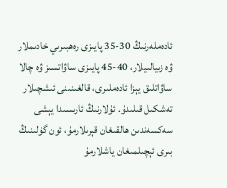ئادەملەرنىڭ 30-35 پايىزى رەھبىرىي خادىملار ۋە زىيالىيلار، 40-45 پايىزى ساۋاتسىز ۋە چالا ساۋاتلىق يېزا ئادەملىرى، قالغىنىنى ئىشچىلار تەشكىل قىلىدۇ. ئۇلارنىڭ ئارىسىدا يېشى سەكسەندىن ھالقىغان قېرىلارمۇ، ئون گۈلىنىڭ بىرى ئېچىلمىغان ياشلارمۇ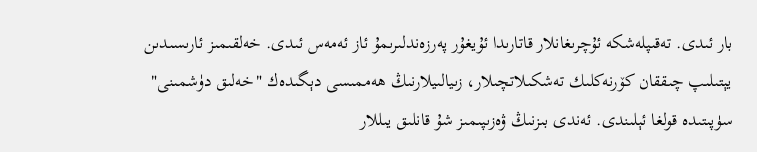بار ئىدى. تەقىپلەشكە ئۇچرىغانلار قاتارىدا ئۇيغۇر پەرزەندلىرىمۇ ئاز ئەمەس ئىدى. خەلقىمىز ئارىسىدىن يېتىلىپ چىققان كۆرنەكلىك تەشكىلاتچىلار، زىيالىيلارنىڭ ھەممىسى دېگىدەك "خەلىق دۈشمىنى" سۈپىتىدە قولغا ئېلىندى. ئەندى بىزنىڭ ۋەزىپىمىز شۇ قانلىق يىللار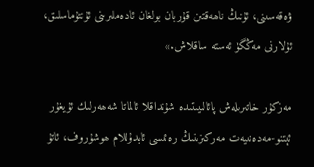ۋەقەسىنى، ئۇنىڭ ناھەقتىن قۇربان بولغان ئادەملىرىنى ئۇنتۇماسلىق، ئۇلارنى مەڭگۈ ئەستە ساقلاش.»

مەزكۇر خاتىرىلەش پائالىيىتىدە شۇنداقلا ئالماتا شەھەرلىك ئۇيغۇر ئېتنو-مەدەنىيەت مەركىزىنىڭ رەئىسى ئابدۇللام ھوشۇروف، ئاتۇ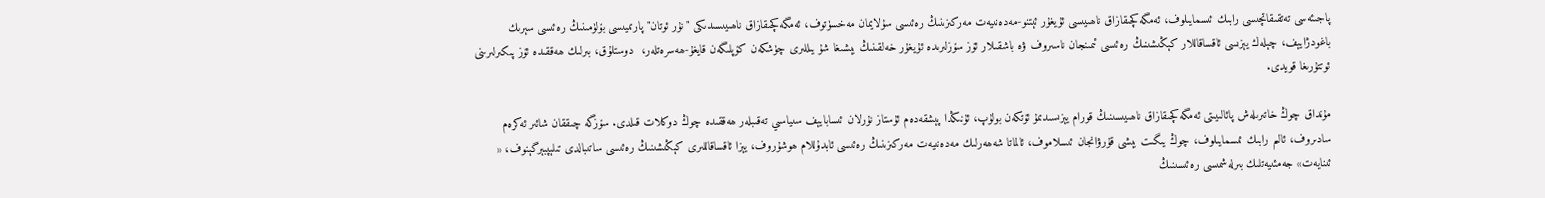پاجىئەسى تەتقىقاتچىسى رابىك ئىسمايىلوف، ئەمگەكچىقازاق ناھىيىسى ئۇيغۇر ئېتنو-مەدەنىيەت مەركىزىنىڭ رەئىسى سۇلايمان مەخسۈتوف، ئەمگەكچىقازاق ناھىيىسىدىكى "نۇر ئوتان" پارتىيىسى بۆلۈمىنىڭ رەئىسى سېرىك باغودژايېف، چېلەك يېزىسى ئاقساقاللار كېڭىشىنىڭ رەئىسى ئىمىنجان ناسىروف ۋە باشقىلار ئۆز سۆزلىرىدە ئۇيغۇر خەلقىنىڭ بېشىغا شۇ يىللىرى چۈشكەن كۆپلىگەن قايغۇ-ھەسرەتلەر،  دوستلۇق، بىرلىك ھەققىدە ئۆز پىكىرلىرىنى ئوتتۇرىغا قويدى.

مۇنداق چوڭ خاتىرىلەش پائالىيىتى ئەمگەكچىقازاق ناھىيىسىنىڭ قورام يېزىسىدىمۇ ئۆتكەن بولۇپ، ئۇنىڭدا پېشقەدەم ئۇستاز نۇرلان ئىسابايېف سىياسىي تەقىبلەر ھەققىدە چوڭ دوكلات قىلدى. سۆزگە چىققان شائىر ئەكرەم سادىروف، ئالىم رابىك ئىسمايىلوف، چوڭ يىگىت بېشى قۇرۋانجان ئىسلاموف، ئالماتا شەھەرلىك مەدەنىيەت مەركىزىنىڭ رەئىسى ئابدۇللام ھوشۇروف، يېزا ئاقساقاللىرى كېڭىشىنىڭ رەئىسى ساتىبالدى تىلېپبېرگېنوف، « ئىنايەت» جەمئىيەتلىك بىرلەشمىسى رەئىسىنىڭ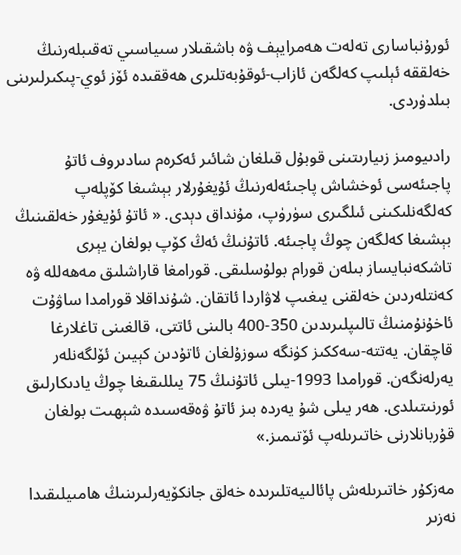ئورۇنباسارى تەلەت ھەمرايېف ۋە باشقىلار سىياسىي تەقىبلەرنىڭ خەلققە ئېلىپ كەلگەن ئازاب-ئوقۇبەتلىرى ھەققىدە ئۆز ئوي-پىكىرلىرىنى بىلدۈردى.

رادىيومىز زىيارىتىنى قوبۇل قىلغان شائىر ئەكرەم سادىروف ئاتۇ پاجىئەسى ئوخشاش پاجىئەلەرنىڭ ئۇيغۇرلار بېشىغا كۆپلەپ كەلگەنلىكىنى ئىلگىرى سۈرۈپ، مۇنداق دېدى. « ئاتۇ ئۇيغۇر خەلقىنىڭ بېشىغا كەلگەن چوڭ پاجىئە. ئاتۇنىڭ ئەڭ كۆپ بولغان يېرى تاشكەنبايساز بىلەن قورام بولۇسلىقى. قورامغا قاراشلىق مەھەللە ۋە كەنتلەردىن خەلقنى يىغىپ لاۋاردا ئاتقان. شۇنداقلا قورامدا ساۋۇت ئاخۇنۇمنىڭ تالىپلىرىدىن 350-400 بالىنى ئاتتى، قالغىنى تاغلارغا قاچقان. يەتتە-سەككىز كۈنگە سوزۇلغان ئاتۇدىن كېيىن ئۆلگەنلەر يەرلەنگەن. قورامدا 1993-يىلى ئاتۇنىڭ 75 يىللىقىغا چوڭ يادىكارلىق ئورنىتىلدى. ھەر يىلى شۇ يەردە بىز ئاتۇ ۋەقەسىدە شېھىت بولغان قۇربانلارنى خاتىرىلەپ ئۆتىمىز.»

مەزكۇر خاتىرىلەش پائالىيەتلىرىدە خەلق جانكۆيەرلىرىنىڭ ھامىيلىقىدا نەزىر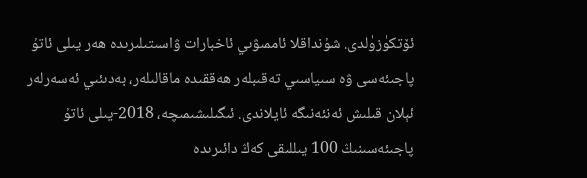ئۆتكۈزۈلدى. شۇنداقلا ئاممىۋىي ئاخبارات ۋاسىتىلىرىدە ھەر يىلى ئاتۇ پاجىئەسى ۋە سىياسىي تەقىبلەر ھەققىدە ماقالىلەر، بەدىئىي ئەسەرلەر ئېلان قىلىش ئەنئەنىگە ئايلاندى. ئىگىلىشىمىچە، 2018-يىلى ئاتۇ پاجىئەسىنىڭ 100 يىللىقى كەڭ دائىرىدە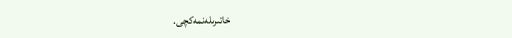خاتىرىلەنمەكچى.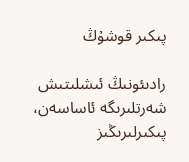پىكىر قوشۇڭ

رادىئونىڭ ئىشلىتىش شەرتلىرىگە ئاساسەن، پىكىرلىرىڭىز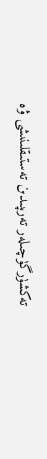تەكشۈرگۈچىلەر تەرىپىدىن تەستىقلىنىشى ۋە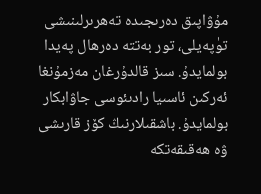مۇۋاپىق دەرىجىدە تەھرىرلىنىشى تۈپەيلى، تور بەتتە دەرھال پەيدا بولمايدۇ. سىز قالدۇرغان مەزمۇنغا ئەركىن ئاسىيا رادىئوسى جاۋابكار بولمايدۇ. باشقىلارنىڭ كۆز قارىشى ۋە ھەقىقەتكە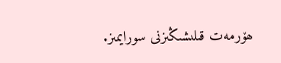ھۆرمەت قىلىشىڭىزنى سورايمىز.